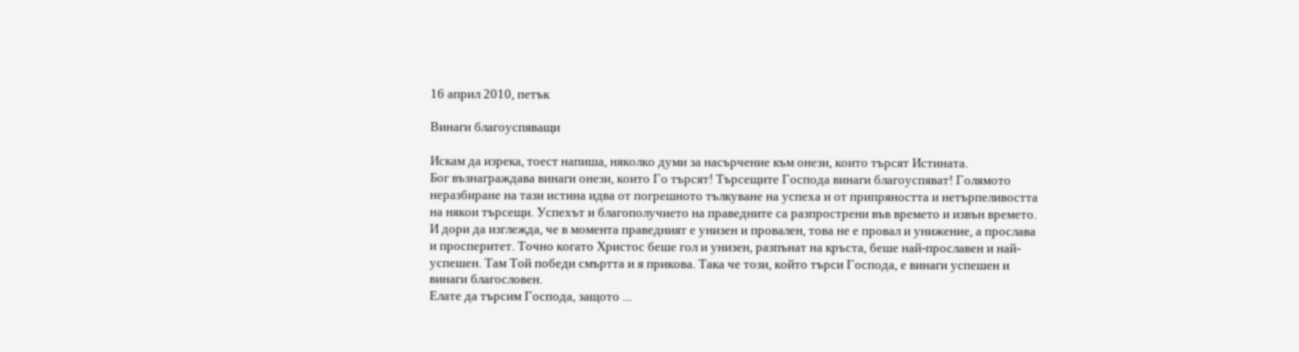16 април 2010, петък

Винаги благоуспяващи

Искам да изрека, тоест напиша, няколко думи за насърчение към онези, които търсят Истината.
Бог възнаграждава винаги онези, които Го търсят! Търсещите Господа винаги благоуспяват! Голямото неразбиране на тази истина идва от погрешното тълкуване на успеха и от припряността и нетърпеливостта на някои търсещи. Успехът и благополучието на праведните са разпрострени във времето и извън времето. И дори да изглежда, че в момента праведният е унизен и провален, това не е провал и унижение, а прослава и просперитет. Точно когато Христос беше гол и унизен, разпънат на кръста, беше най-прославен и най-успешен. Там Той победи смъртта и я прикова. Така че този, който търси Господа, е винаги успешен и винаги благословен.
Елате да търсим Господа, защото ...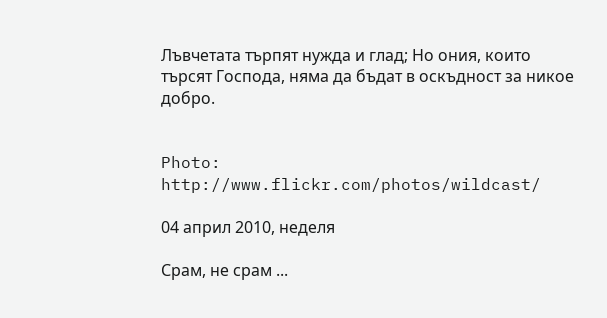Лъвчетата търпят нужда и глад; Но ония, които търсят Господа, няма да бъдат в оскъдност за никое добро.


Photo: http://www.flickr.com/photos/wildcast/

04 април 2010, неделя

Срам, не срам ...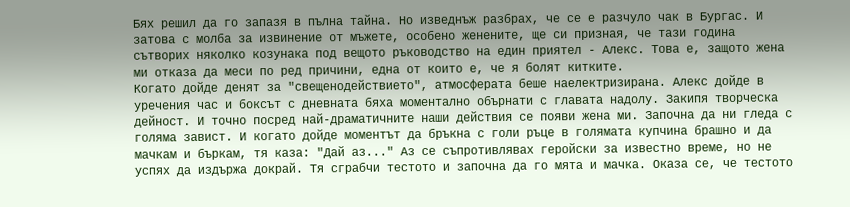Бях решил да го запазя в пълна тайна. Но изведнъж разбрах, че се е разчуло чак в Бургас. И затова с молба за извинение от мъжете, особено женените, ще си призная, че тази година сътворих няколко козунака под вещото ръководство на един приятел - Алекс. Това е, защото жена ми отказа да меси по ред причини, една от които е, че я болят китките.
Когато дойде денят за "свещенодействието", атмосферата беше наелектризирана. Алекс дойде в уречения час и боксът с дневната бяха моментално обърнати с главата надолу. Закипя творческа дейност. И точно посред най-драматичните наши действия се появи жена ми. Започна да ни гледа с голяма завист. И когато дойде моментът да бръкна с голи ръце в голямата купчина брашно и да мачкам и бъркам, тя каза: "Дай аз..." Аз се съпротивлявах геройски за известно време, но не успях да издържа докрай. Тя сграбчи тестото и започна да го мята и мачка. Оказа се, че тестото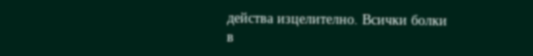действа изцелително. Всички болки в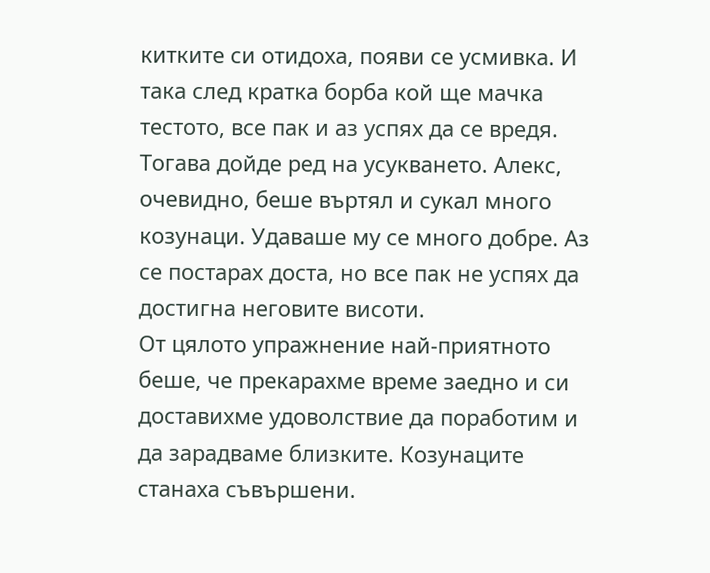китките си отидоха, появи се усмивка. И така след кратка борба кой ще мачка тестото, все пак и аз успях да се вредя.
Тогава дойде ред на усукването. Алекс, очевидно, беше въртял и сукал много козунаци. Удаваше му се много добре. Аз се постарах доста, но все пак не успях да достигна неговите висоти.
От цялото упражнение най-приятното беше, че прекарахме време заедно и си доставихме удоволствие да поработим и да зарадваме близките. Козунаците станаха съвършени.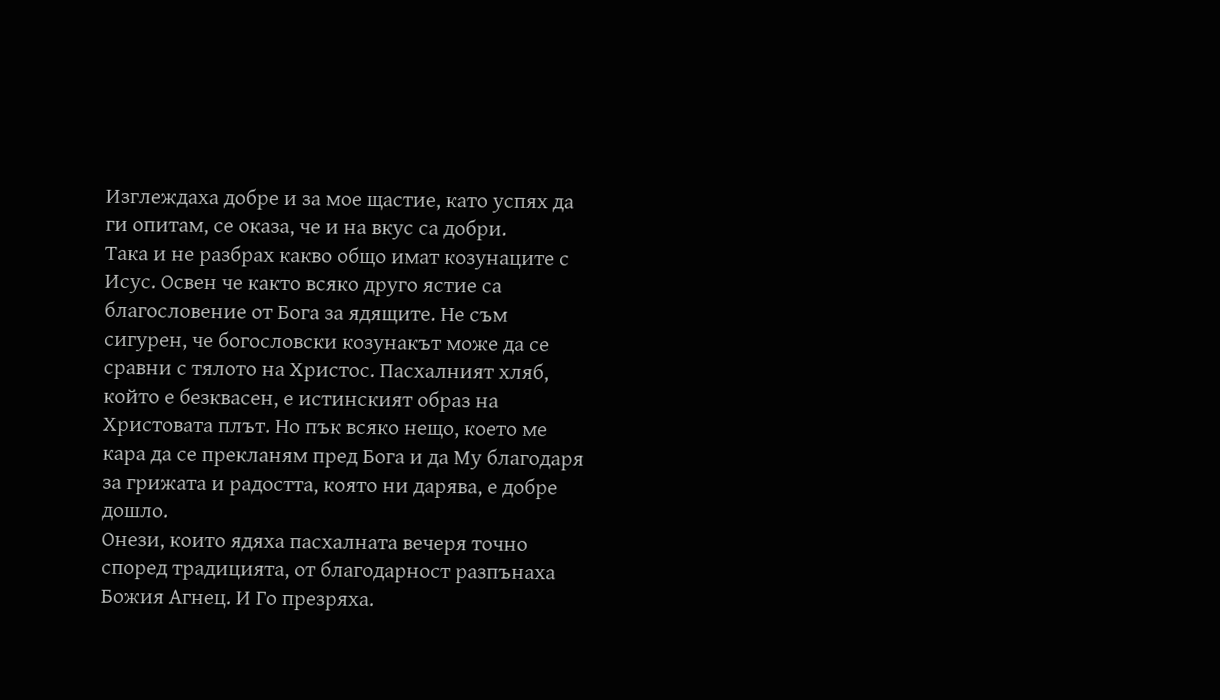Изглеждаха добре и за мое щастие, като успях да ги опитам, се оказа, че и на вкус са добри.
Така и не разбрах какво общо имат козунаците с Исус. Освен че както всяко друго ястие са благословение от Бога за ядящите. Не съм сигурен, че богословски козунакът може да се сравни с тялото на Христос. Пасхалният хляб, който е безквасен, е истинският образ на Христовата плът. Но пък всяко нещо, което ме кара да се прекланям пред Бога и да Му благодаря за грижата и радостта, която ни дарява, е добре дошло.
Онези, които ядяха пасхалната вечеря точно според традицията, от благодарност разпънаха Божия Агнец. И Го презряха.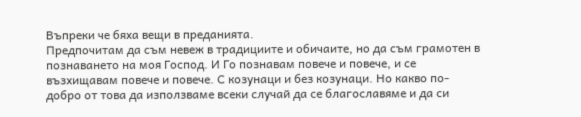Въпреки че бяха вещи в преданията.
Предпочитам да съм невеж в традициите и обичаите, но да съм грамотен в познаването на моя Господ. И Го познавам повече и повече, и се възхищавам повече и повече. С козунаци и без козунаци. Но какво по-добро от това да използваме всеки случай да се благославяме и да си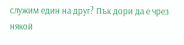служим един на друг? Пък дори да е чрез някой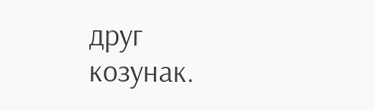друг козунак.